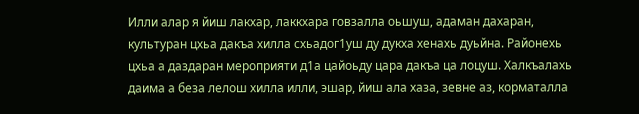Илли алар я йиш лакхар, лаккхара говзалла оьшуш, адаман дахаран, культуран цхьа дакъа хилла схьадог1уш ду дукха хенахь дуьйна. Районехь цхьа а даздаран мероприяти д1а цайоьду цара дакъа ца лоцуш. Халкъалахь даима а беза лелош хилла илли, эшар, йиш ала хаза, зевне аз, корматалла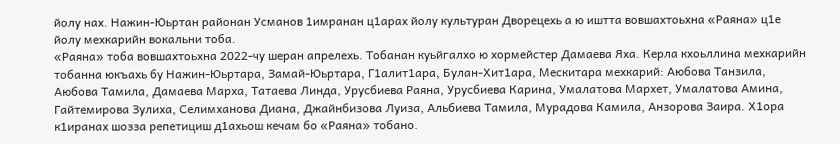йолу нах. Нажин-Юьртан районан Усманов 1имранан ц1арах йолу культуран Дворецехь а ю иштта вовшахтоьхна «Раяна» ц1е йолу мехкарийн вокальни тоба.
«Раяна» тоба вовшахтоьхна 2022-чу шеран апрелехь. Тобанан куьйгалхо ю хормейстер Дамаева Яха. Керла кхоьллина мехкарийн тобанна юкъахь бу Нажин-Юьртара, Замай-Юьртара, Г1алит1ара, Булан-Хит1ара, Мескитара мехкарий: Аюбова Танзила, Аюбова Тамила, Дамаева Марха, Татаева Линда, Урусбиева Раяна, Урусбиева Карина, Умалатова Мархет, Умалатова Амина, Гайтемирова Зулиха, Селимханова Диана, Джайнбизова Луиза, Альбиева Тамила, Мурадова Камила, Анзорова Заира. Х1ора к1иранах шозза репетициш д1ахьош кечам бо «Раяна» тобано.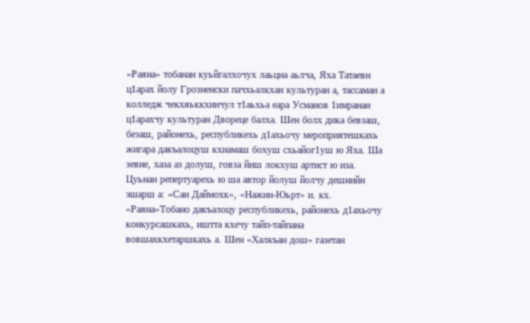«Раяна» тобанан куьйгалхочух лаьцна аьлча, Яха Татаевн ц1арах йолу Грозненски пачхьалкхан культуран а, тассаман а колледж чекхяьккхинчул т1аьхьа еара Усманов 1имранан ц1арахчу культуран Двореце балха. Шен болх дика бевзаш, безаш, районехь, республикехь д1ахьочу мероприятешкахь жигара дакъалоцуш кхиамаш бохуш схьайог1уш ю Яха. Ша зевне, хаза аз долуш, говза йиш локхуш артист ю иза. Цуьнан репертуарехь ю ша автор йолуш йолчу дешнийн эшарш а: «Сан Даймохк», «Нажин-Юьрт» и. кх.
«Раяна»Тобано дакъалоцу республикехь, районехь д1ахьочу конкурсашкахь, иштта кхечу тайп-тайпана вовшахкхетаршкахь а. Шен «Халкъан дош» газетан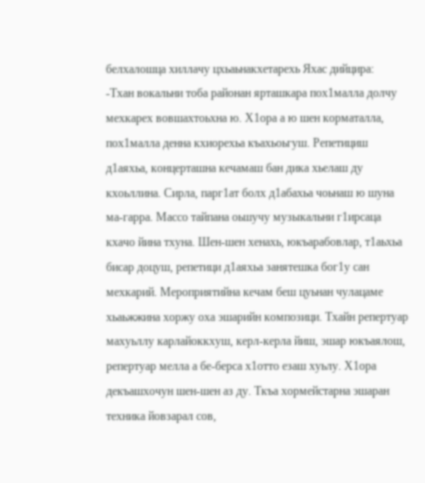белхалошца хиллачу цхьаьнакхетарехь Яхас дийцира:
-Тхан вокальни тоба районан ярташкара пох1малла долчу мехкарех вовшахтоьхна ю. Х1ора а ю шен корматалла, пох1малла денна кхиорехьа къахьоьгуш. Репетициш д1аяхьа, концерташна кечамаш бан дика хьелаш ду кхоьллина. Сирла, парг1ат болх д1абахьа чоьнаш ю шуна ма-гарра. Массо тайпана оьшучу музыкальни г1ирсаца кхачо йина тхуна. Шен-шен хенахь, юкъарабовлар, т1аьхьа бисар доцуш, репетици д1аяхьа занятешка бог1у сан мехкарий. Мероприятийна кечам беш цуьнан чулацаме хьаьжжина хоржу оха эшарийн композици. Тхайн репертуар махуьллу карлайоккхуш, керл-керла йиш, эшар юкъаялош, репертуар мелла а бе-берса х1отто езаш хуьлу. Х1ора декъашхочун шен-шен аз ду. Ткъа хормейстарна эшаран техника йовзарал сов,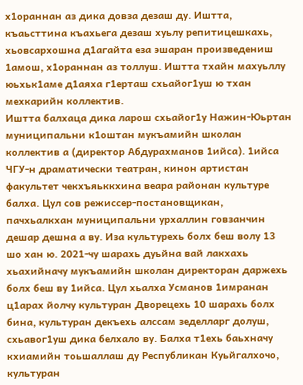х1ораннан аз дика довза дезаш ду. Иштта, къаьсттина къахьега дезаш хуьлу репитицешкахь, хьовсархошна д1агайта еза эшаран произведениш 1амош, х1ораннан аз толлуш. Иштта тхайн махуьллу юьхьк1аме д1аяха г1ерташ схьайог1уш ю тхан мехкарийн коллектив.
Иштта балхаца дика ларош схьайог1у Нажин-Юьртан муниципальни к1оштан мукъамийн школан коллектив а (директор Абдурахманов 1ийса). 1ийса ЧГУ-н драматически театран, кинон артистан факультет чекхъяьккхина веара районан культуре балха. Цул сов режиссер-постановщикан, пачхьалкхан муниципальни урхаллин говзанчин дешар дешна а ву. Иза культурехь болх беш волу 13 шо хан ю. 2021-чу шарахь дуьйна вай лакхахь хьахийначу мукъамийн школан директоран даржехь болх беш ву 1ийса. Цул хьалха Усманов 1имранан ц1арах йолчу культуран Дворецехь 10 шарахь болх бина, культуран декъехь алссам зеделларг долуш, схьавог1уш дика белхало ву. Балха т1ехь баьхначу кхиамийн тоьшаллаш ду Республикан Куьйгалхочо, культуран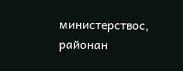министерствос, районан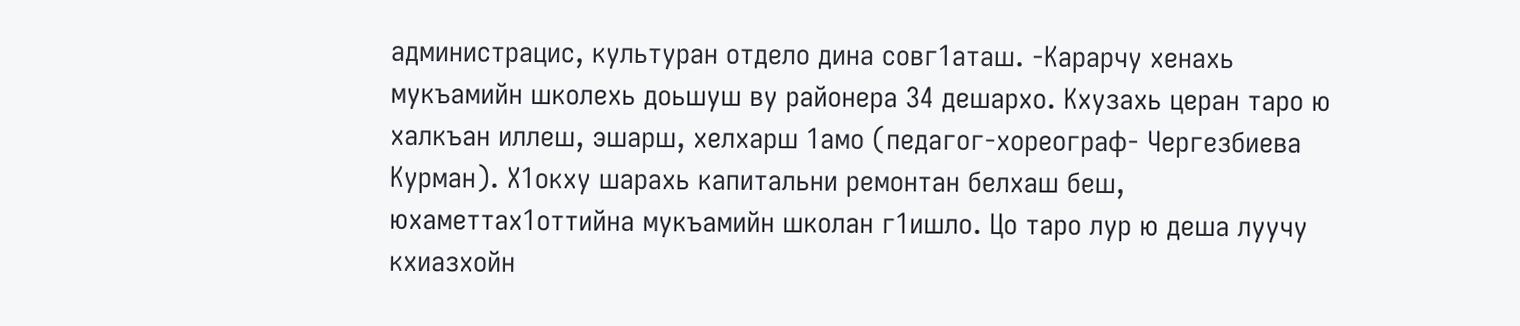администрацис, культуран отдело дина совг1аташ. -Карарчу хенахь мукъамийн школехь доьшуш ву районера 34 дешархо. Кхузахь церан таро ю халкъан иллеш, эшарш, хелхарш 1амо (педагог-хореограф- Чергезбиева Курман). Х1окху шарахь капитальни ремонтан белхаш беш, юхаметтах1оттийна мукъамийн школан г1ишло. Цо таро лур ю деша луучу кхиазхойн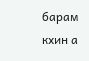барам кхин а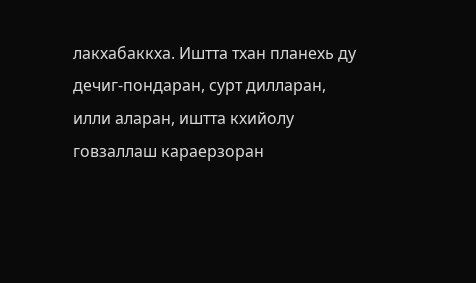лакхабаккха. Иштта тхан планехь ду дечиг-пондаран, сурт дилларан, илли аларан, иштта кхийолу говзаллаш караерзоран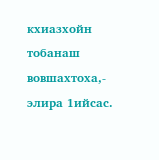кхиазхойн тобанаш вовшахтоха,- элира 1ийсас.